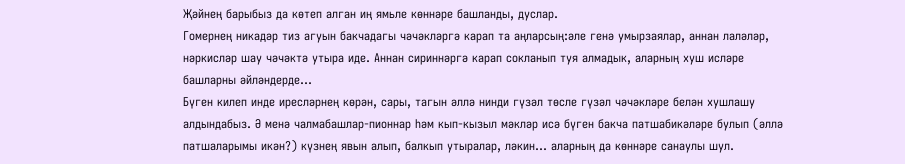Җәйнең барыбыз да көтеп алган иң ямьле көннәре башланды, дуслар.
Гомернең никадәр тиз агуын бакчадагы чәчәкләргә карап та аңларсың:әле генә умырзаялар, аннан лаләләр, нәркисләр шау чәчәктә утыра иде. Аннан сириннәргә карап сокланып туя алмадык, аларның хуш исләре башларны әйләндерде...
Бүген килеп инде иресләрнең көрән, сары, тагын әллә нинди гүзәл төсле гүзәл чәчәкләре белән хушлашу алдындабыз. Ә менә чалмабашлар-пионнар һәм кып-кызыл мәкләр исә бүген бакча патшабикәләре булып (әллә патшаларымы икән?) күзнең явын алып, балкып утыралар, ләкин... аларның да көннәре санаулы шул.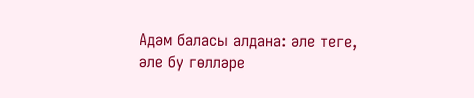Адәм баласы алдана: әле теге, әле бу гөлләре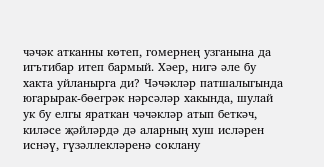чәчәк атканны көтеп, гомернең узганына да игътибар итеп бармый. Хәер, нигә әле бу хакта уйланырга ди? Чәчәкләр патшалыгында югарырак-бөегрәк нәрсәләр хакында, шулай ук бу елгы яраткан чәчәкләр атып беткәч, киләсе җәйләрдә дә аларның хуш исләрен иснәү, гүзәллекләренә соклану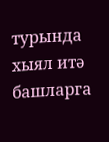турында хыял итә башларга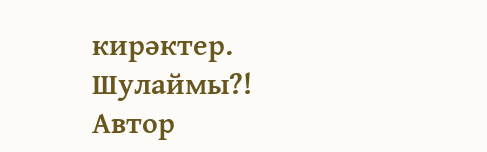кирәктер. Шулаймы?!
Автор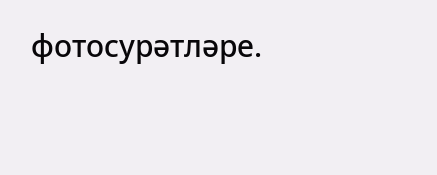фотосурәтләре.